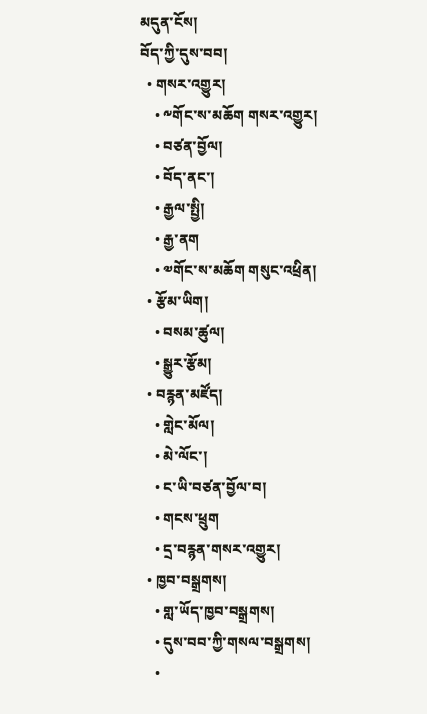མདུན་ངོས།
བོད་ཀྱི་དུས་བབ།
  • གསར་འགྱུར།
    • ༸གོང་ས་མཆོག གསར་འགྱུར།
    • བཙན་བྱོལ།
    • བོད་ནང་།
    • རྒྱལ་སྤྱི།
    • རྒྱ་ནག
    • ༧གོང་ས་མཆོག གསུང་འཕྲིན།
  • རྩོམ་ཡིག།
    • བསམ་ཚུལ།
    • སྒྱུར་རྩོམ།
  • བརྙན་མཛོད།
    • གླེང་མོལ།
    • མེ་ལོང་།
    • ང་ཡི་བཙན་བྱོལ་བ།
    • གངས་ཕྲུག
    • དྲ་བརྙན་གསར་འགྱུར།
  • ཁྱབ་བསྒྲགས།
    • གླ་ཡོད་ཁྱབ་བསྒྲགས།
    • དུས་བབ་ཀྱི་གསལ་བསྒྲགས།
    •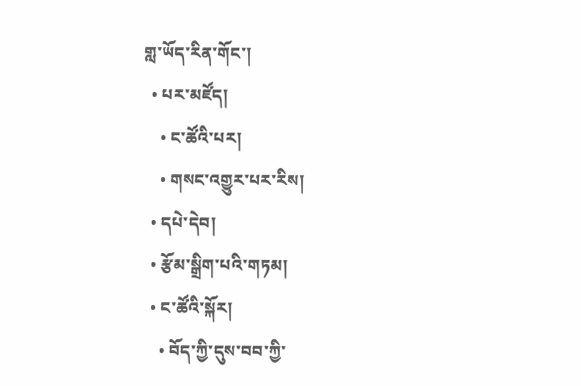གླ་ཡོད་རིན་གོང་།
  • པར་མཛོད།
    • ང་ཚོའི་པར།
    • གསང་འགྱུར་པར་རིས།
  • དཔེ་དེབ།
  • རྩོམ་སྒྲིག་པའི་གཏམ།
  • ང་ཚོའི་སྐོར།
    • བོད་ཀྱི་དུས་བབ་ཀྱི་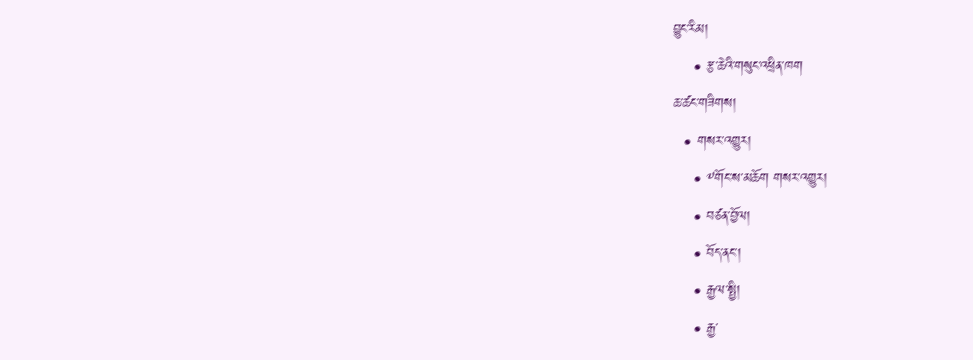བྱུང་རིམ།
    • རྩ་ཆེའི་གསུང་འཕྲིན་ཁག
ཆ་ཚང་གཟིགས།
  • གསར་འགྱུར།
    • ༸གོང་ས་མཆོག གསར་འགྱུར།
    • བཙན་བྱོལ།
    • བོད་ནང་།
    • རྒྱལ་སྤྱི།
    • རྒྱ་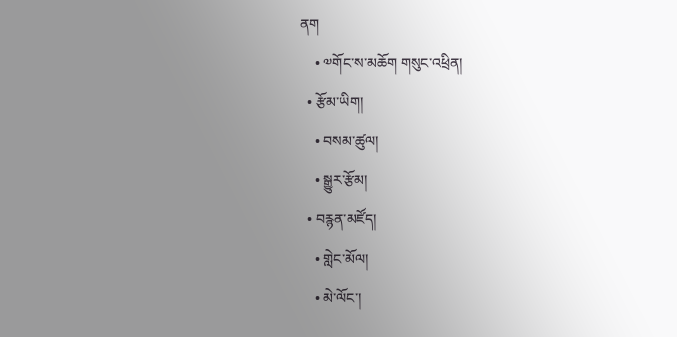ནག
    • ༧གོང་ས་མཆོག གསུང་འཕྲིན།
  • རྩོམ་ཡིག།
    • བསམ་ཚུལ།
    • སྒྱུར་རྩོམ།
  • བརྙན་མཛོད།
    • གླེང་མོལ།
    • མེ་ལོང་།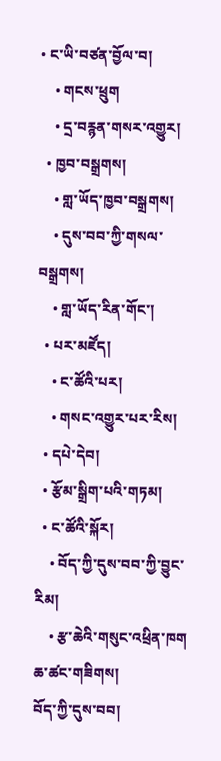• ང་ཡི་བཙན་བྱོལ་བ།
    • གངས་ཕྲུག
    • དྲ་བརྙན་གསར་འགྱུར།
  • ཁྱབ་བསྒྲགས།
    • གླ་ཡོད་ཁྱབ་བསྒྲགས།
    • དུས་བབ་ཀྱི་གསལ་བསྒྲགས།
    • གླ་ཡོད་རིན་གོང་།
  • པར་མཛོད།
    • ང་ཚོའི་པར།
    • གསང་འགྱུར་པར་རིས།
  • དཔེ་དེབ།
  • རྩོམ་སྒྲིག་པའི་གཏམ།
  • ང་ཚོའི་སྐོར།
    • བོད་ཀྱི་དུས་བབ་ཀྱི་བྱུང་རིམ།
    • རྩ་ཆེའི་གསུང་འཕྲིན་ཁག
ཆ་ཚང་གཟིགས།
བོད་ཀྱི་དུས་བབ།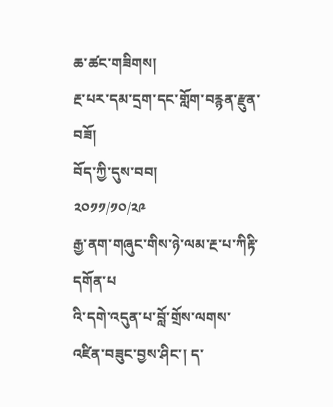ཆ་ཚང་གཟིགས།
རྔ་པར་དམ་དྲག་དང་གློག་བརྙན་རྫུན་བཟོ།
བོད་ཀྱི་དུས་བབ།
༢༠༡༡/༡༠/༢༩
རྒྱ་ནག་གཞུང་གིས་ཉེ་ལམ་རྔ་པ་ཀིརྟི་དགོན་པ
འི་དགེ་འདུན་པ་བློ་གྲོས་ལགས་འཛིན་བཟུང་བྱས་ཤིང་། ད་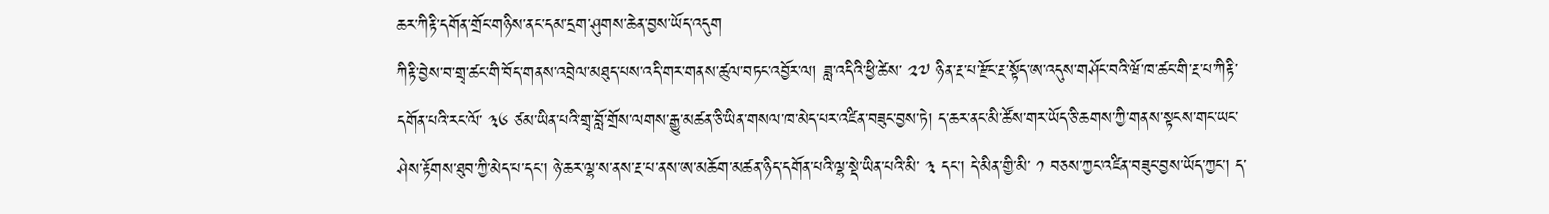ཆར་ཀིརྟི་དགོན་གྲོང་གཉིས་ནང་དམ་དྲག་ཤུགས་ཆེན་བྱས་ཡོད་འདུག
ཀིརྟི་བྱེས་བ་གྲྭ་ཚང་གི་བོད་གནས་འབྲེལ་མཐུད་པས་འདི་གར་གནས་ཚུལ་བཏང་འབྱོར་ལ། ཟླ་འདིའི་ཕྱི་ཚེས་ ༢༧ ཉིན་རྔ་པ་རྫོང་རྔ་སྟོད་ཨ་འདུས་གཤོང་བའི་ཝོ་ཁ་ཚང་གི་རྔ་པ་ཀིརྟི་དགོན་པའི་རང་ལོ་ ༣༦ ཙམ་ཡིན་པའི་གྲྭ་བློ་གྲོས་ལགས་རྒྱུ་མཚན་ཅི་ཡིན་གསལ་ཁ་མེད་པར་འཛིན་བཟུང་བྱས་ཏེ། ད་ཆར་ནང་མི་ཚོས་གར་ཡོད་ཅི་ཆགས་ཀྱི་གནས་སྟངས་གང་ཡང་ཤེས་རྟོགས་ཐུབ་ཀྱི་མེད་པ་དང་། ཉེ་ཆར་ལྷ་ས་ནས་རྔ་པ་ནས་ཨ་མཆོག་མཚན་ཉིད་དགོན་པའི་ལྷ་སྡེ་ཡིན་པའི་མི་ ༣ དང་། དེ་མིན་གྱི་མི་ ༡ བཅས་ཀྱང་འཛིན་བཟུང་བྱས་ཡོད་ཀྱང་། ད་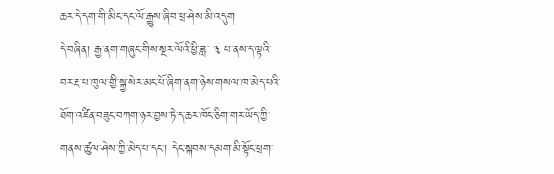ཆར་དེ་དག་གི་མིང་དང་ལོ་རྒྱུས་ཞིབ་ཕྲ་ཤེས་མི་འདུག
དེ་བཞིན། རྒྱ་ནག་གཞུང་གིས་སྔར་ལོའི་ཕྱི་ཟླ་ ༣ པ་ནས་ད་ལྟའི་བར་རྔ་པ་ཁུལ་གྱི་སྐྱ་སེར་མང་པོ་ཞིག་ནག་ཉེས་གསལ་ཁ་མེད་པའི་ཐོག་འཛིན་བཟུང་བཀག་ཉར་བྱས་ཏེ་ད་ཆར་ཁོང་ཅིག་གར་ཡོད་ཀྱི་གནས་ཚུལ་ཤེས་ཀྱི་མེད་པ་དང་། དེང་སྐབས་དམག་མི་སྟོང་ཕྲག་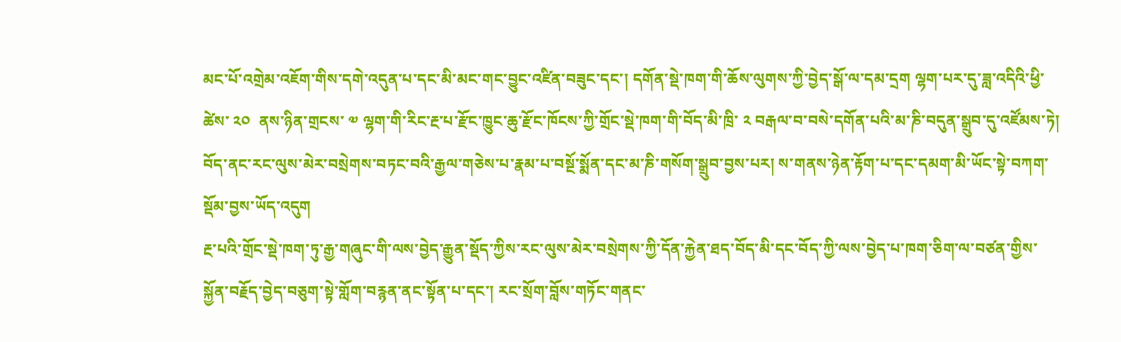མང་པོ་འགྲེམ་འཇོག་གིས་དགེ་འདུན་པ་དང་མི་མང་གང་བྱུང་འཛིན་བཟུང་དང་། དགོན་སྡེ་ཁག་གི་ཆོས་ལུགས་ཀྱི་བྱེད་སྒོ་ལ་དམ་དྲག ལྷག་པར་དུ་ཟླ་འདིའི་ཕྱི་ཚེས་ ༢༠  ནས་ཉིན་གྲངས་ ༧ ལྷག་གི་རིང་རྔ་པ་རྫོང་ཁྱུང་ཆུ་རྫོང་ཁོངས་ཀྱི་གྲོང་སྡེ་ཁག་གི་བོད་མི་ཁྲི་ ༢ བརྒལ་བ་བསེ་དགོན་པའི་མ་ཎི་བདུན་སྒྲུབ་དུ་འཛོམས་ཏེ། བོད་ནང་རང་ལུས་མེར་བསྲེགས་བཏང་བའི་རྒྱལ་གཅེས་པ་རྣམ་པ་བསྔོ་སྨོན་དང་མ་ཎི་གསོག་སྒྲུབ་བྱས་པར། ས་གནས་ཉེན་རྟོག་པ་དང་དམག་མི་ཡོང་སྟེ་བཀག་སྡོམ་བྱས་ཡོད་འདུག
རྔ་པའི་གྲོང་སྡེ་ཁག་ཏུ་རྒྱ་གཞུང་གི་ལས་བྱེད་རྒྱུན་སྡོད་ཀྱིས་རང་ལུས་མེར་བསྲེགས་ཀྱི་དོན་རྐྱེན་ཐད་བོད་མི་དང་བོད་ཀྱི་ལས་བྱེད་པ་ཁག་ཅིག་ལ་བཙན་གྱིས་སྐྱོན་བརྗོད་བྱེད་བཅུག་སྟེ་གློག་བརྙན་ནང་སྟོན་པ་དང་། རང་སྲོག་བློས་གཏོང་གནང་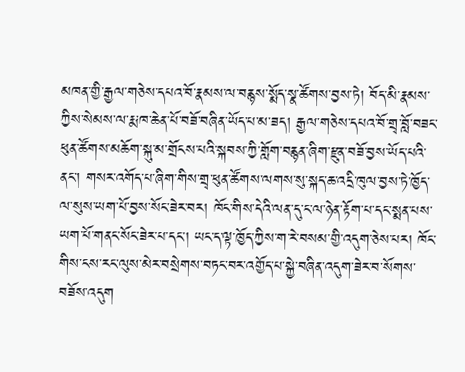མཁན་གྱི་རྒྱལ་གཅེས་དཔའ་བོ་རྣམས་ལ་བརྙས་སྨོད་སྣ་ཚོགས་བྱས་ཏེ། བོད་མི་རྣམས་ཀྱིས་སེམས་ལ་རྨ་ཁ་ཆེན་པོ་བཟོ་བཞིན་ཡོད་པ་མ་ཟད། རྒྱལ་གཅེས་དཔའ་བོ་གྲྭ་བློ་བཟང་ཕུན་ཚོགས་མཆོག་སྐུ་མ་གྲོངས་པའི་སྐབས་ཀྱི་གློག་བརྙན་ཞིག་རྫུན་བཟོ་བྱས་ཡོད་པའི་ནང་། གསར་འགོད་པ་ཞིག་གིས་གྲྭ་ཕུན་ཚོགས་ལགས་སུ་སྐད་ཆ་འདྲི་ཁུལ་བྱས་ཏེ་ཁྱོད་ལ་སུས་ཡག་པོ་བྱས་སོང་ཟེར་བར། ཁོང་གིས་དེའི་ལན་དུ་ང་ལ་ཉེན་རྟོག་པ་དང་སྨན་པས་ཡག་པོ་གནང་སོང་ཟེར་པ་དང་། ཡང་ད་ལྟ་ཁྱོད་ཀྱིས་ག་རེ་བསམ་གྱི་འདུག་ཅེས་པར། ཁོང་གིས་ངས་རང་ལུས་མེར་བསྲེགས་བཏང་བར་འགྱོད་པ་སྐྱེ་བཞིན་འདུག་ཟེར་བ་སོགས་བཟོས་འདུག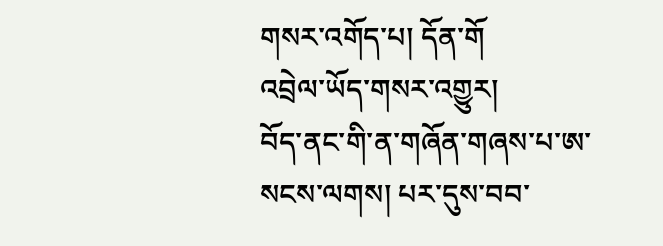གསར་འགོད་པ། དོན་གོ
འབྲེལ་ཡོད་གསར་འགྱུར།
བོད་ནང་གི་ན་གཞོན་གཞས་པ་ཨ་སངས་ལགས། པར་དུས་བབ་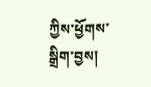ཀྱིས་ཕྱོགས་སྒྲིག་བྱས།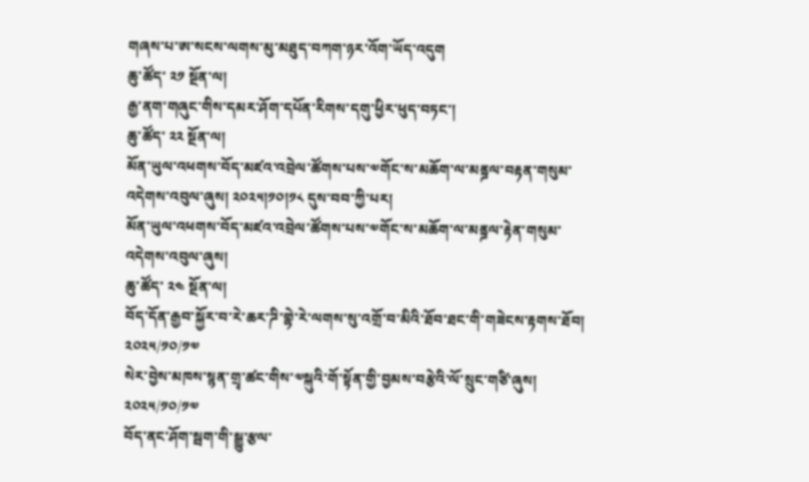གཞས་པ་ཨ་སངས་ལགས་མུ་མཐུད་བཀག་ཉར་འོག་ཡོད་འདུག
ཆུ་ཚོད་ ༢༡ སྔོན་ལ།
རྒྱ་ནག་གཞུང་གིས་དམར་ཤོག་དཔོན་རིགས་དགུ་ཕྱིར་ཕུད་བཏང་།
ཆུ་ཚོད་ ༢༢ སྔོན་ལ།
མོན་ཡུལ་འཕགས་བོད་མཛའ་འབྲེལ་ཚོགས་པས་༧གོང་ས་མཆོག་ལ་མནྜལ་བརྟན་གསུམ་འདེགས་འབུལ་ཞུས། ༢༠༢༥།༡༠།༡༨ དུས་བབ་ཀྱི་པར།
མོན་ཡུལ་འཕགས་བོད་མཛའ་འབྲེལ་ཚོགས་པས་༧གོང་ས་མཆོག་ལ་མནྜལ་རྟེན་གསུམ་འདེགས་འབུལ་ཞུས།
ཆུ་ཚོད་ ༢༤ སྔོན་ལ།
བོད་དོན་རྒྱབ་སྐྱོར་བ་རེ་ཆར་ཌི་གྷེ་རེ་ལགས་སུ་འགྲོ་བ་མིའི་ཐོབ་ཐང་གི་གཟེངས་རྟགས་ཐོབ།
༢༠༢༥/༡༠/༡༧
སེར་བྱེས་མཁས་སྙན་གྲྭ་ཚང་གིས་༧སྐུའི་གོ་སྟོན་གྱི་བྱམས་བརྩེའི་ལོ་སྲུང་གཙི་ཞུས།
༢༠༢༥/༡༠/༡༧
བོད་ནང་ཤོག་སྦག་གི་སྒྱུ་རྩལ་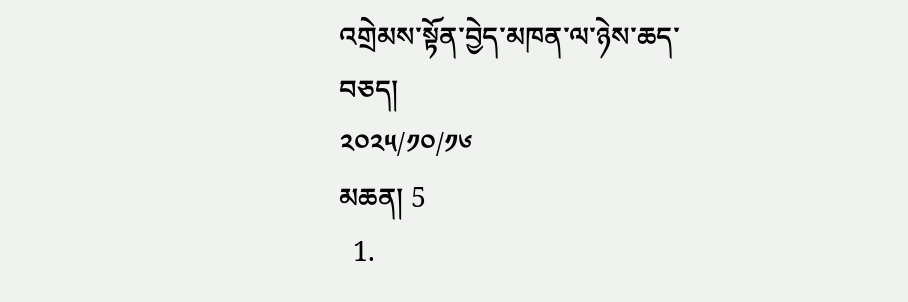འགྲེམས་སྟོན་བྱེད་མཁན་ལ་ཉེས་ཆད་བཅད།
༢༠༢༥/༡༠/༡༦
མཆན། 5
  1.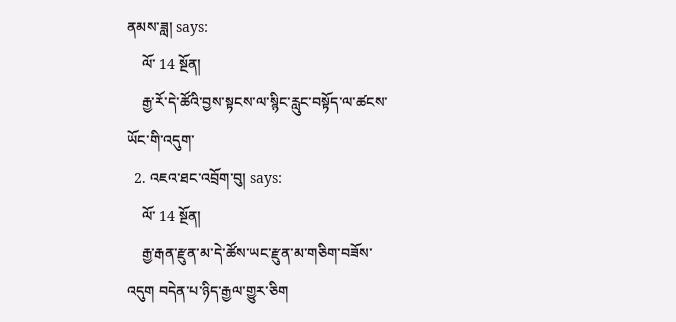ནམས་ཟླ། says:
    ལོ་ 14 སྔོན།
    རྒྱ་རོ་དེ་ཚོའི་བྱས་སྟངས་ལ་སྙིང་རླུང་བསྟོད་ལ་ཚངས་ཡོང་གི་འདུག་
  2. འཇའ་ཐང་འབྲོག་བུ། says:
    ལོ་ 14 སྔོན།
    རྒྱ་རྒན་རྫུན་མ་དེ་ཚོས་ཡང་རྫུན་མ་གཅིག་བཟོས་འདུག བདེན་པ་ཉིད་རྒྱལ་གྱུར་ཅིག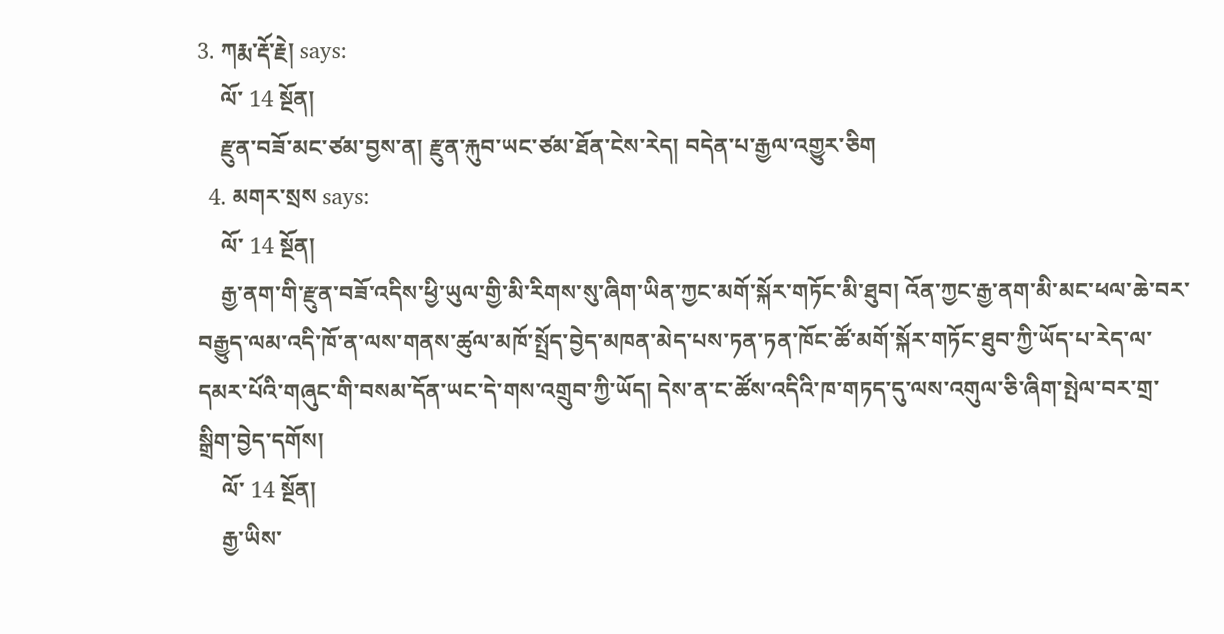3. ཀརྨ་རྡོ་རྗེ། says:
    ལོ་ 14 སྔོན།
    རྫུན་བཟོ་མང་ཙམ་བྱས་ན། རྫུན་རྐུབ་ཡང་ཙམ་ཐོན་ངེས་རེད། བདེན་པ་རྒྱལ་འགྱུར་ཅིག
  4. མགར་སྲས says:
    ལོ་ 14 སྔོན།
    རྒྱ་ནག་གི་རྫུན་བཟོ་འདིས་ཕྱི་ཡུལ་གྱི་མི་རིགས་སུ་ཞིག་ཡིན་ཀྱང་མགོ་སྐོར་གཏོང་མི་ཐུབ། འོན་ཀྱང་རྒྱ་ནག་མི་མང་ཕལ་ཆེ་བར་བརྒྱུད་ལམ་འདི་ཁོ་ན་ལས་གནས་ཚུལ་མཁོ་སྤྲོད་བྱེད་མཁན་མེད་པས་ཏན་ཏན་ཁོང་ཚོ་མགོ་སྐོར་གཏོང་ཐུབ་ཀྱི་ཡོད་པ་རེད་ལ་དམར་པོའི་གཞུང་གི་བསམ་དོན་ཡང་དེ་གས་འགྲུབ་ཀྱི་ཡོད། དེས་ན་ང་ཚོས་འདིའི་ཁ་གཏད་དུ་ལས་འགུལ་ཅི་ཞིག་སྤེལ་བར་གྲ་སྒྲིག་བྱེད་དགོས།
    ལོ་ 14 སྔོན།
    རྒྱ་ཡིས་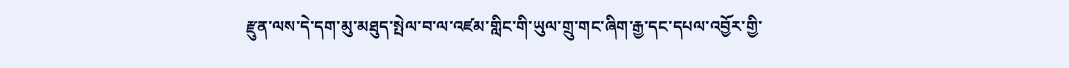རྫུན་ལས་དེ་དག་མུ་མཐུད་སྤེལ་བ་ལ་འཛམ་གླིང་གི་ཡུལ་གྲུ་གང་ཞིག་རྒྱ་དང་དཔལ་འབྱོར་གྱི་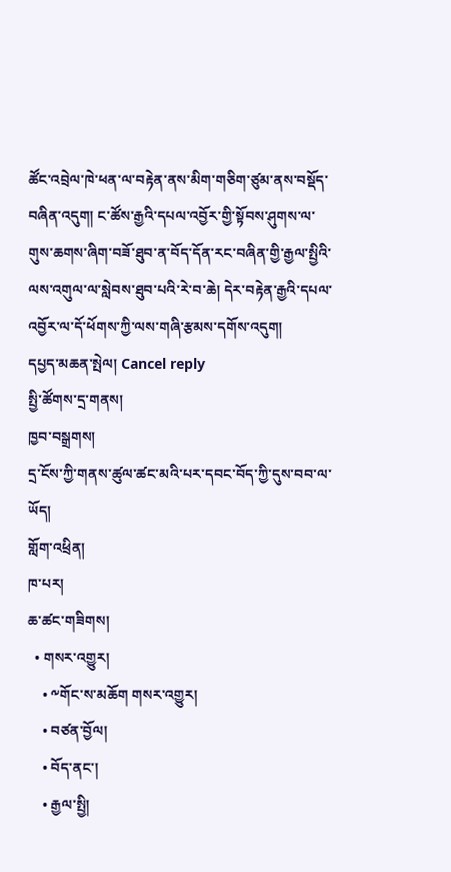ཚོང་འབྲེལ་ཁེ་ཕན་ལ་བརྟེན་ནས་མིག་གཅིག་ཙུམ་ནས་བསྡོད་བཞིན་འདུག། ང་ཚོས་རྒྱའི་དཔལ་འབྱོར་གྱི་སྟོབས་ཤུགས་ལ་གུས་ཆགས་ཞིག་བཟོ་ཐུབ་ན་བོད་དོན་རང་བཞིན་གྱི་རྒྱལ་སྤྱིའི་ལས་འགུལ་ལ་སླེབས་ཐུབ་པའི་རེ་བ་ཆེ། དེར་བརྟེན་རྒྱའི་དཔལ་འབྱོར་ལ་དོ་ཕོགས་ཀྱི་ལས་གཞི་རྩམས་དགོས་འདུག།
དཔྱད་མཆན་སྤེལ། Cancel reply
སྤྱི་ཚོགས་དྲ་གནས།
ཁྱབ་བསྒྲགས།
དྲ་ངོས་ཀྱི་གནས་ཚུལ་ཚང་མའི་པར་དབང་བོད་ཀྱི་དུས་བབ་ལ་ཡོད།
གློག་འཕྲིན།
ཁ་པར།
ཆ་ཚང་གཟིགས།
  • གསར་འགྱུར།
    • ༸གོང་ས་མཆོག གསར་འགྱུར།
    • བཙན་བྱོལ།
    • བོད་ནང་།
    • རྒྱལ་སྤྱི།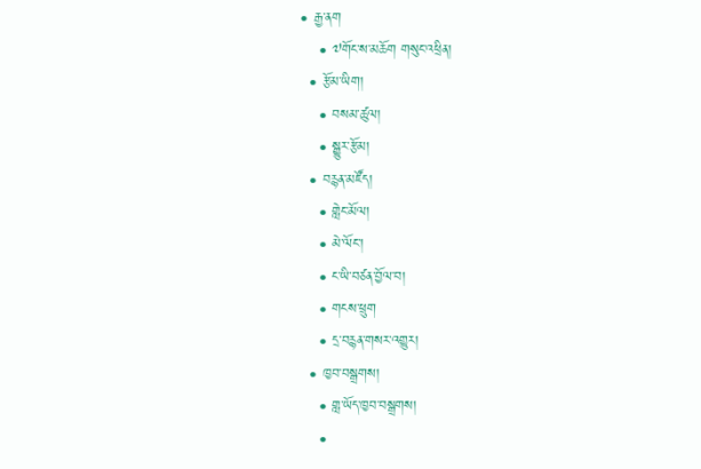• རྒྱ་ནག
    • ༧གོང་ས་མཆོག གསུང་འཕྲིན།
  • རྩོམ་ཡིག།
    • བསམ་ཚུལ།
    • སྒྱུར་རྩོམ།
  • བརྙན་མཛོད།
    • གླེང་མོལ།
    • མེ་ལོང་།
    • ང་ཡི་བཙན་བྱོལ་བ།
    • གངས་ཕྲུག
    • དྲ་བརྙན་གསར་འགྱུར།
  • ཁྱབ་བསྒྲགས།
    • གླ་ཡོད་ཁྱབ་བསྒྲགས།
    •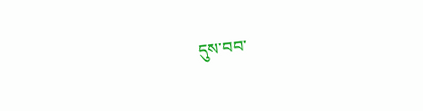དུས་བབ་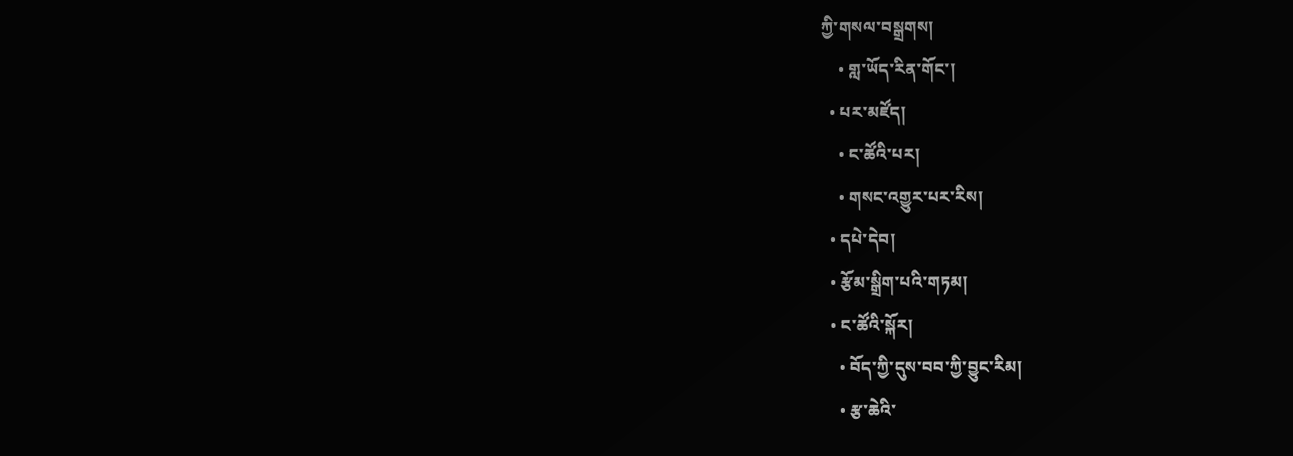ཀྱི་གསལ་བསྒྲགས།
    • གླ་ཡོད་རིན་གོང་།
  • པར་མཛོད།
    • ང་ཚོའི་པར།
    • གསང་འགྱུར་པར་རིས།
  • དཔེ་དེབ།
  • རྩོམ་སྒྲིག་པའི་གཏམ།
  • ང་ཚོའི་སྐོར།
    • བོད་ཀྱི་དུས་བབ་ཀྱི་བྱུང་རིམ།
    • རྩ་ཆེའི་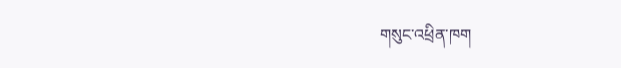གསུང་འཕྲིན་ཁག